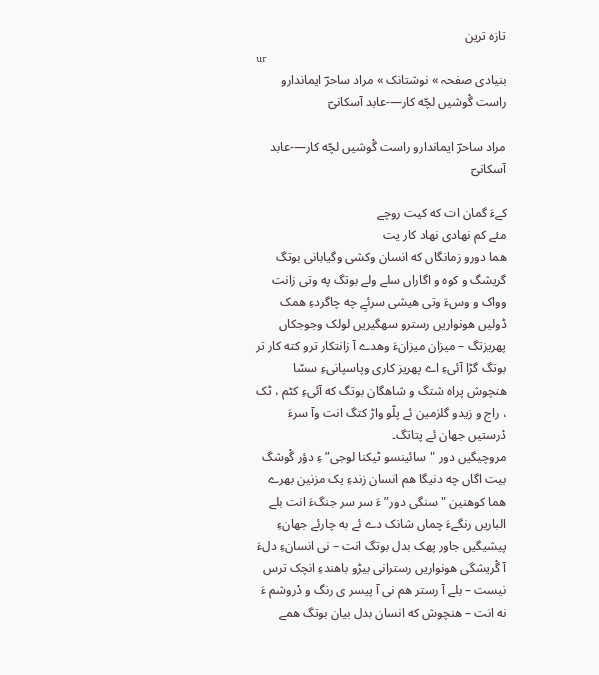تازہ ترین
ur
بنیادی صفحہ » نوشتانک » مراد ساحرؔ ایماندارو راست گْوشیں لچّه کار—-عابد آسکانیؔ

مراد ساحرؔ ایماندارو راست گْوشیں لچّه کار—-عابد آسکانیؔ

کےءَ گمان ات که کیت روچے
مئے کم نهادی نهاد کار یت
هما دورو زمانگاں که انسان وکشی وگیابانی بوتگ گریشگ و کوه و اگاراں سلے ولے بوتگ په وتی زانت وواک و وسءَ وتی هیشی سرئےِ چه چاگردءِ همک ڈولیں هونواریں رسترو سهگیریں لولک وجوجکاں پهریزتگ – میزان میزانءَ وهدے آ زانتکار ترو کته کار تر بوتگ گڑا آئیءِ اے پهریز کاری وپاسپانیءِ سسّا هنچوش پراه شتگ و شاهگان بوتگ که آئیءِ کٹم ، ٹک ، راج و زیدو گلزمین ئے پلّو واڑ کتگ انت وآ سرءَ دْرستیں جهان ئے پتاتگ۔
مروچیگیں دور "سائینسو ٹیکنا لوجی”ءِ دؤر گْوشگ بیت اگاں چه دنیگا هم انسان زندءِ یک مزنین بهرے هما کوهنین "سنگی دور” ءَ سر سر جنگءَ انت بلے الباریں رنگےءَ چماں شانک دے ئے به چارئے جهانءِ پیشیگیں جاور پهک بدل بوتگ انت – نی انسانءِ دلءَ آ گْریشگی هونواریں رسترانی بیڑو باهندءِ انچک ترس نیست – بلے آ رستر هم نی آ پیسر ی رنگ و دْروشم ءَ نه انت – هنچوش که انسان بدل بیان بوتگ همے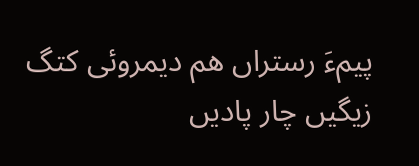پیمءَ رستراں هم دیمروئی کتگ زیگیں چار پادیں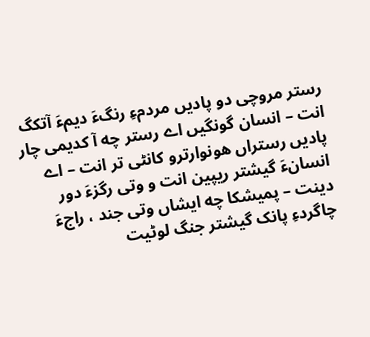رستر مروچی دو پادیں مردمءِ رنگءَ دیمءَ آتکگ انت – انسان گونگیں اے رستر چه آ کدیمی چار پادیں رستراں هونوارترو کانٹی تر انت – اے انسانءَ گیشتر ریپین انت و وتی رگزءَ دور دینت – پمیشکا چه ایشاں وتی جند ، راجءَ چاگردءِ پانک گیشتر جنگ لوٹیت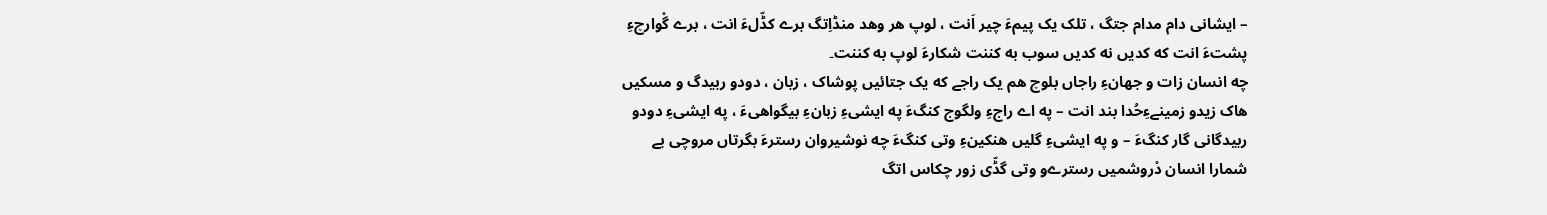– ایشانی دام مدام جتگ ، تلک یک پیمءَ چیر اَنت ، لوپ هر وهد منڈاِتگ برے کڈّلءَ انت ، برے گْوارچءِ پشتءَ انت که کدیں نه کدیں سوب به کننت شکارءَ لوپ به کننت۔
چه انسان زات و جهانءِ راجاں بلوچ هم یک راجے که یک جتائیں پوشاک ، زبان ، دودو ربیدگ و مسکیں هاک زیدو زمینےءِحُدا بند انت – په اے راجءِ ولگوج کنگءَ په ایشیءِ زبانءِ بیگواهیءَ ، په ایشیءِ دودو ربیدگانی گار کنگءَ – و په ایشیءِ گلیں هنکینءِ وتی کنگءَ چه نوشیروان رسترءَ بگرتاں مروچی بے شمارا انسان دْروشمیں رسترےو وتی گڈّی زور چکاس اتگ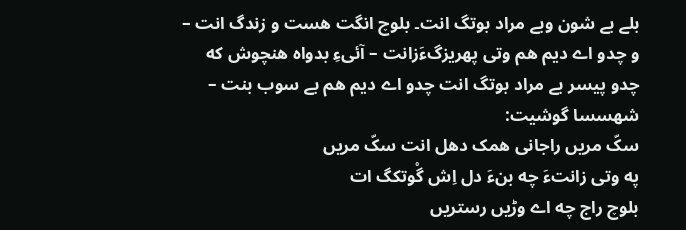بلے بے شون وبے مراد بوتگ انت۔ بلوچ انگت هست و زندگ انت – و چدو اے دیم هم وتی پهریزگءَزانت – آئیءِ بدواه هنچوش که چدو پیسر بے مراد بوتگ انت چدو اے دیم هم بے سوب بنت – شهسسا گوشیت:
سکّ مریں راجانی همک دهل انت سکّ مریں
په وتی زانتءَ چه بنءَ دل اِش گْوتکگ ات
بلوچ راج چه اے وڑیں رستریں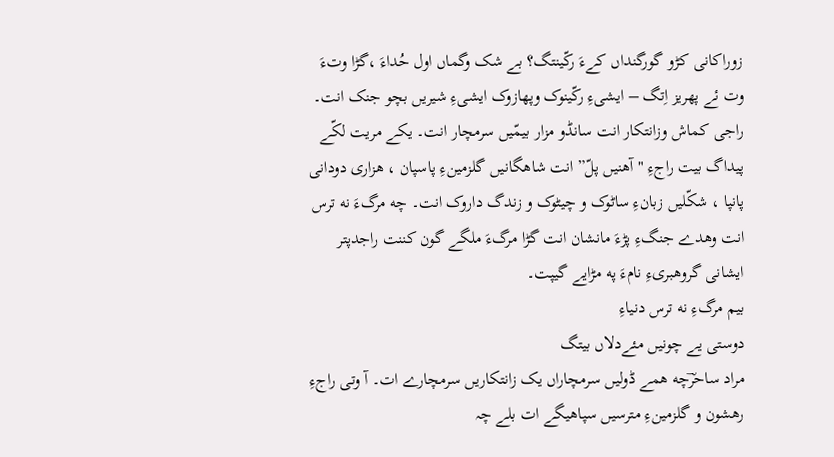زوراکانی کڑو گورگنداں کےءَ رکّینتگ؟ بے شک وگماں اول حُداءَ ،گڑا وتءَ وت ئے پهریز اِتگ – ایشیءِ رکّینوک وپهازوک ایشیءِ شیریں بچو جنک انت۔ راجی کماش وزانتکار انت سانڈو مزار بیمّیں سرمچار انت۔ یکے مریت لکّے پیداگ بیت راجءِ "آهنیں پلّ” انت شاهگانیں گلزمینءِ پاسپان ، هزاری دودانی پانپا ، شکّلیں زبانءِ ساٹوک و چیٹوک و زندگ داروک انت۔ چه مرگءَ نه ترس انت وهدے جنگءِ پڑءَ مانشان انت گڑا مرگءَ ملگے گون کننت راجدپتر ایشانی گروهبریءِ نامءَ په مڑایے گیپت۔
بیم مرگءِ نه ترس دنیاءِ
دوستی یے چونیں مئےدلاں بیتگ
مراد ساحرؔچه همے ڈولیں سرمچاراں یک زانتکاریں سرمچارے ات۔ آ وتی راجءِ رهشون و گلزمینءِ مترسیں سپاهیگے ات بلے چہ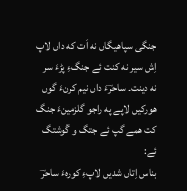جنگی سپاهیگاں نه اَت که داں لاپ اِش سیر نه کنت ئے جنگءِ پڑءَ سر نه دینت۔ ساحرؔءَ داں نیم کرنءَ گوں هورکیں لاپے په راجو گلزمینءَ جنگ کت همے گپ ئے جتگ و گْوشتگ ئے:
بناس اِتاں شدیں لاپءِ کورهءَ ساحرؔ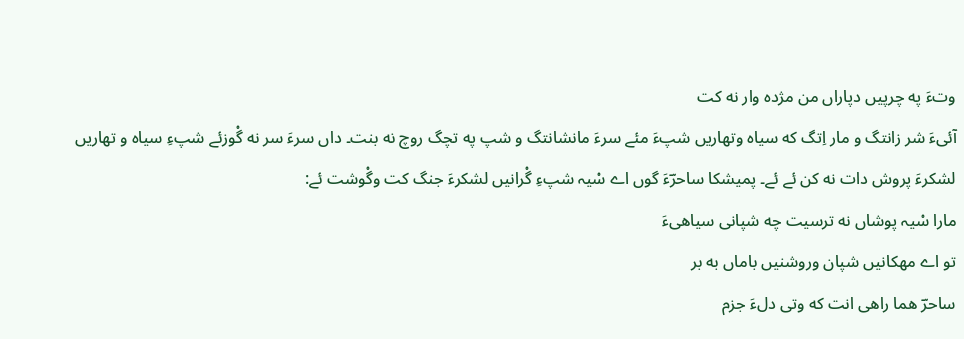وتءَ په چرپیں دپاراں من مژده وار نه کت
آئیءَ شر زانتگ و مار اِتگ که سیاه وتهاریں شپءَ مئے سرءَ مانشانتگ و شپ په تچگ روچ نه بنت۔ داں سرءَ سر نه گْوزئے شپءِ سیاه و تهاریں لشکرءَ پروش دات نه کن ئے ئے۔ پمیشکا ساحرؔءَ گوں اے سْیہ شپءِ گْرانیں لشکرءَ جنگ کت وگْوشت ئے:
مارا سْیہ پوشاں نه ترسیت چه شپانی سیاهیءَ
تو اے مهکانیں شپان وروشنیں باماں به بر
ساحرؔ هما راهی انت که وتی دلءَ جزم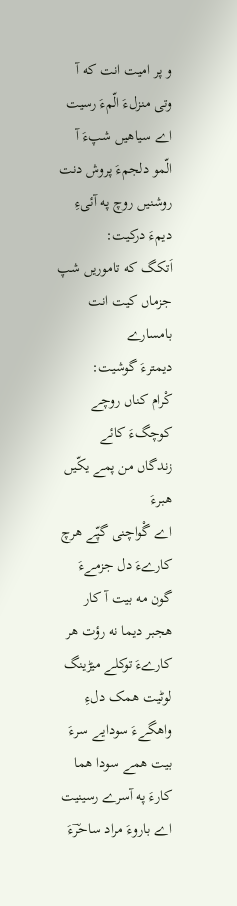و پر امیت انت که آ وتی منزلءَ الّمءَ رسیت اے سیاهیں شپءَ آ الّمو دلجمءَ پروش دنت روشنیں روچ په آئیءِ دیمءَ درکیت:
اَتکگ که تاموریں شپ
جزماں کیت انت بامسارے
دیمترءَ گوشیت:
کْرام کناں روچے کوچگءَ کائے
زندگاں من پمے یکّیں هبرءَ
اے گْواچنی گپّے هرچ کارےءَ دل جزمےءَ گون مه بیت آ کار هجبر دیما نه رؤت هر کارےءَ توکلے میڑینگ لوٹیت همک دلءِ واهگےءَ سودایے سرءَ بیت همے سودا هما کارءَ په آسرے رسینیت اے باروءَ مراد ساحرؔءَ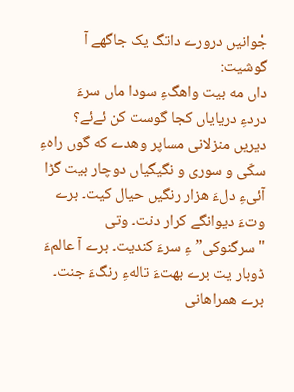جْوانیں درورے داتگ یک جاگهے آ گوشیت:
داں مه بیت واهگءِ سودا ماں سرءَ
دردءِ دریایاں کجا گوست کن ئےئے؟
دیریں منزلانی مساپر وهدے که گوں راهءِ سکّی و سوری و نگیگیاں دوچار بیت گڑا آئیءِ دلءَ هزار رنگیں حیال کیت۔ برے وتءَ دیوانگے کرار دنت۔ وتی "سرگنوکی” ءِ سرءَ کندیت۔ برے آ عالمءَ ڈوبار یت برے بهتءَ تالهءِ رنگءَ جنت۔ برے همراهانی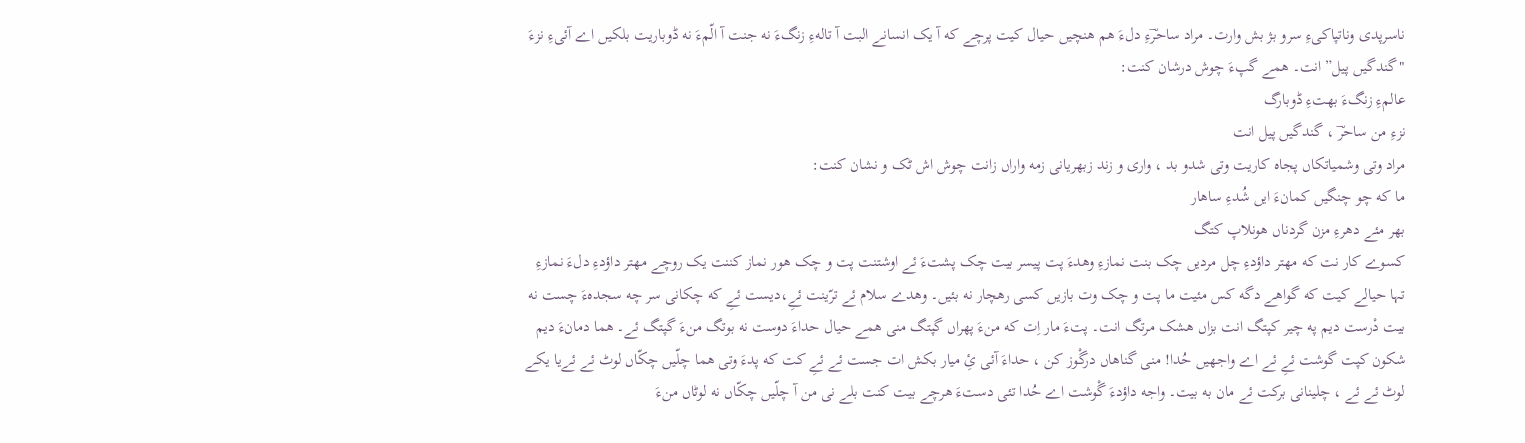ناسرپدی وناتپاکیءِ سرو بژ بش وارت۔ مراد ساحرؔءِ دلءَ هم هنچیں حیال کیت پرچے که آ یک انسانے البت آ تالهءِ زنگءَ نه جنت آ الّمءَ نه ڈوباریت بلکیں اے آئیءِ نزءَ "گندگیں پیل” انت۔ همے گپءَ چوش درشان کنت:
عالمءِ زنگءَ بهتءِ ڈوبارگ
نزءِ من ساحرؔ ، گندگیں پیل انت
مراد وتی وشمیاتکاں پجاه کاریت وتی شدو بد ، واری و زند زبهریانی زمه واراں زانت چوش اش ٹک و نشان کنت:
ما که چو چنگیں کمانءَ ایں شُدءِ ساهار
بهر مئے دهرءِ مزن گردناں هونلاپ کتگ
کسوے کار نت که مهتر داؤدءِ چل مردیں چک بنت نمازءِ وهدءَ پت پیسر بیت چک پشتءَ ئے اوشتنت پت و چک هور نماز کننت یک روچے مهتر داؤدءِ دلءَ نمازءِ تہا حیالے کیت که گواهے دگه کس مئیت ما پت و چک وت بازیں کسی رهچار نه بئیں۔ وهدے سلام ئے ترّینت ئےِ،دیست ئےِ که چکانی سر چه سجدهءَ چست نه بیت دْرست دیم په چیر کپتگ انت بزاں هشک مرتگ انت۔ پتءَ مار اِت که منءَ پهراں گپتگ منی همے حیال حداءَ دوست نه بوتگ منءَ گپتگ ئے۔ هما دمانءَ دیم شکون کپت گوشت ئےِ ئے اے واجهیں حُدا! منی گناهاں درگْوز کن ، حداءَ آئی ئِ میار بکش ات جست ئے ئےِ کت که پدءَ وتی هما چلّیں چکّاں لوٹ ئے ئےیا یکے لوٹ ئے ئے ، چلینانی برکت ئے مان به بیت۔ واجه داؤدءَ گْوشت اے حُدا تئی دستءَ هرچے بیت کنت بلے نی من آ چلّیں چکّاں نه لوٹاں منءَ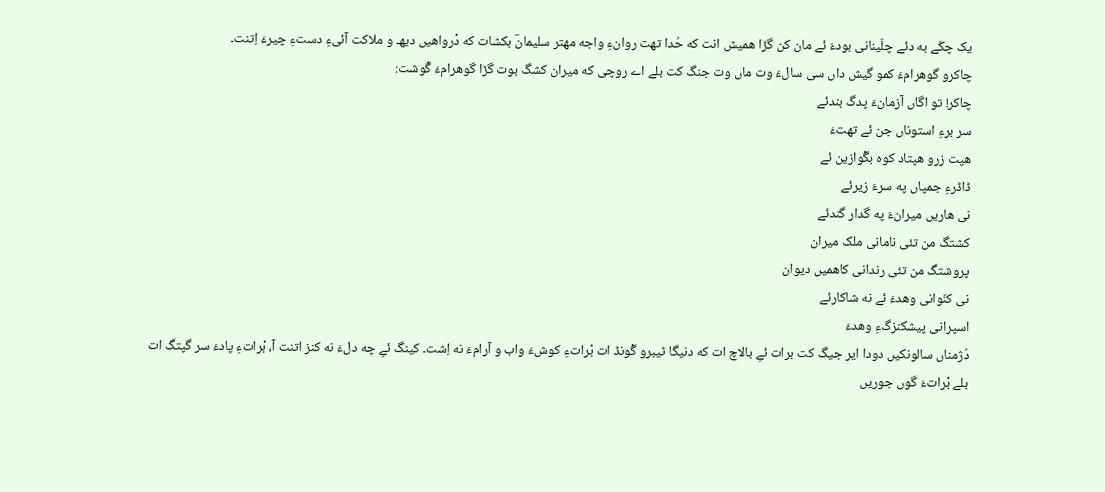یک چکّے به دئے چلّینانی بودءَ ئے مان کن گڑا همیش انت که حُدا تهت روانءِ واجه مهتر سلیمانؔ بکشات که دْرواهیں دیھـ و ملاکت آئیءِ دستءِ چیرءَ اِتنت۔
چاکرو گوهرامءَ کمو گیش داں سی سالءَ وت ماں وت جنگ کت بلے اے روچی که میران کشگ بوت گڑا گوهرامءَ گْوشت:
چاکر! تو اگاں آزمانءَ پدگ بندئے
سر برءِ استوناں جن ئے تهتءَ
هپت زرو هپتاد کوه بگْوازین ئے
ڈاڈرءِ جمپاں په سرءَ زیرئے
نی هاریں میرانءَ په گدار گندئے
کشتگ من تئی نامانی ملک میران
پروشتگ من تئی رندانی کاهمیں دیوان
نی کنّوانی وهدءَ ئے نه شاکارئے
اسپرانی پیشکنزگءِ وهدءَ
دُژمناں سالونکیں دودا ایر جیگ کت برات ئےِ بالاچ ات که دنیگا ٹیبرو گْونڈ ات بْراتءِ کوشءَ واب و آرامءَ نه اِشت۔ کینگ ئےِ چه دلءَ نه کنز اتنت آ، بْراتءِ پادءَ سر گپتگ ات بلے بْراتءَ گوں جوریں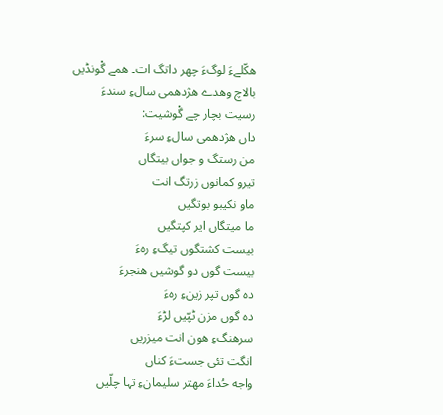هکّلےءَ لوگءَ چهر داتگ ات۔ همے گْونڈیں بالاچ وهدے هژدهمی سالءِ سندءَ رسیت بچار چے گْوشیت:
داں هژدهمی سالءِ سرءَ
من رستگ و جواں بیتگاں
تیرو کمانوں زرتگ انت
ماو نکیبو بوتگیں
ما میتگاں ایر کپتگیں
بیست کشتگوں تیگءِ رهءَ
بیست گوں دو گوشیں هنجرءَ
ده گوں تپر زینءِ رهءَ
ده گوں مزن ٹپّیں لڑءَ
سرهنگءِ هون انت میزریں
انگت تئی جستءَ کناں
واجه حُداءَ مهتر سلیمانءِ تہا چلّیں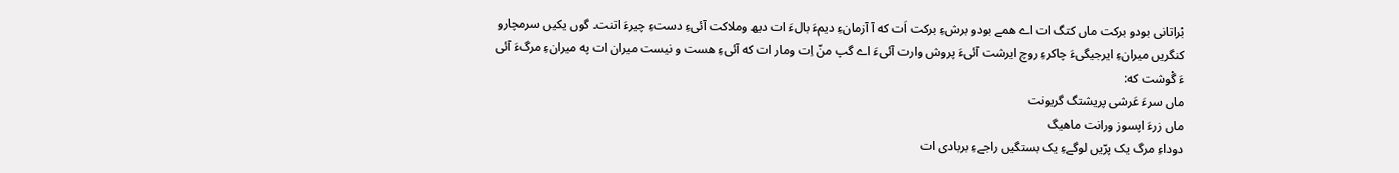بْراتانی بودو برکت ماں کتگ ات اے همے بودو برشءِ برکت اَت که آ آزمانءِ دیمءَ بالءَ ات دیھ وملاکت آئیءِ دستءِ چیرءَ اتنت۔ گوں یکیں سرمچارو کنگریں میرانءِ ایرجیگیءَ چاکرءِ روچ ایرشت آئیءَ پروش وارت آئیءَ اے گپ منّ اِت ومار ات که آئیءِ هست و نیست میران ات په میرانءِ مرگءَ آئی ءَ گْوشت که:
ماں سرءَ عَرشی پریشتگ گریونت
ماں زرءَ اپسوز ورانت ماهیگ
دوداءِ مرگ یک پرّیں لوگےءِ یک بستگیں راجےءِ بربادی ات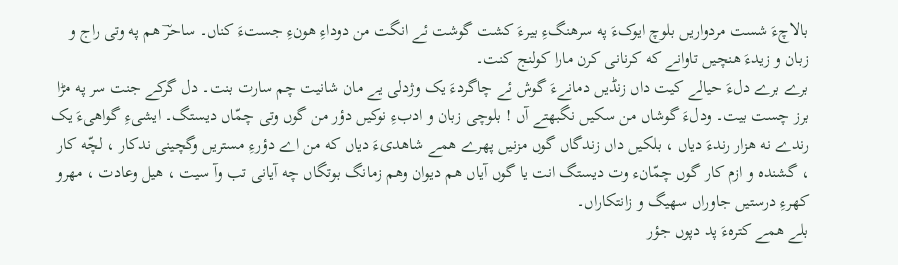بالاچءَ شست مردواریں بلوچ ایوکءَ په سرهنگءِ بیرءَ کشت گوشت ئے انگت من دوداءِ هونءِ جستءَ کناں۔ ساحرؔ هم په وتی راج و زبان و زیدءَ هنچیں تاوانے که کرنانی کرن مارا کولنج کنت۔
برے برے دلءَ حیالے کیت داں زنڈیں دمانےءَ گوش ئے چاگردءَ یک وژدلی یے مان شانیت چم سارت بنت۔ دل گرکے جنت سر په مڑا برز چست بیت۔ ودلءَ گوشاں من سکیں نگبهتے آں ! بلوچی زبان و ادبءِ نوکیں دؤر من گوں وتی چمّاں دیستگ۔ ایشیءِ گواهیءَ یک رندے نه هزار رندءَ دیاں ، بلکیں داں زندگاں گوں مزنیں پهرے همے شاهدیءَ دیاں که من اے دؤرءِ مستریں وگچینی ندکار ، لچّه کار ، گشنده و ازم کار گوں چمّانء وت دیستگ انت یا گوں آیاں هم دیوان وهم زمانگ بوتگاں چه آیانی تب وآ سیت ، هیل وعادت ، مهرو کهرءِ درستیں جاوراں سهیگ و زانتکاراں۔
بلے همے کترهءَ پد دپوں جؤر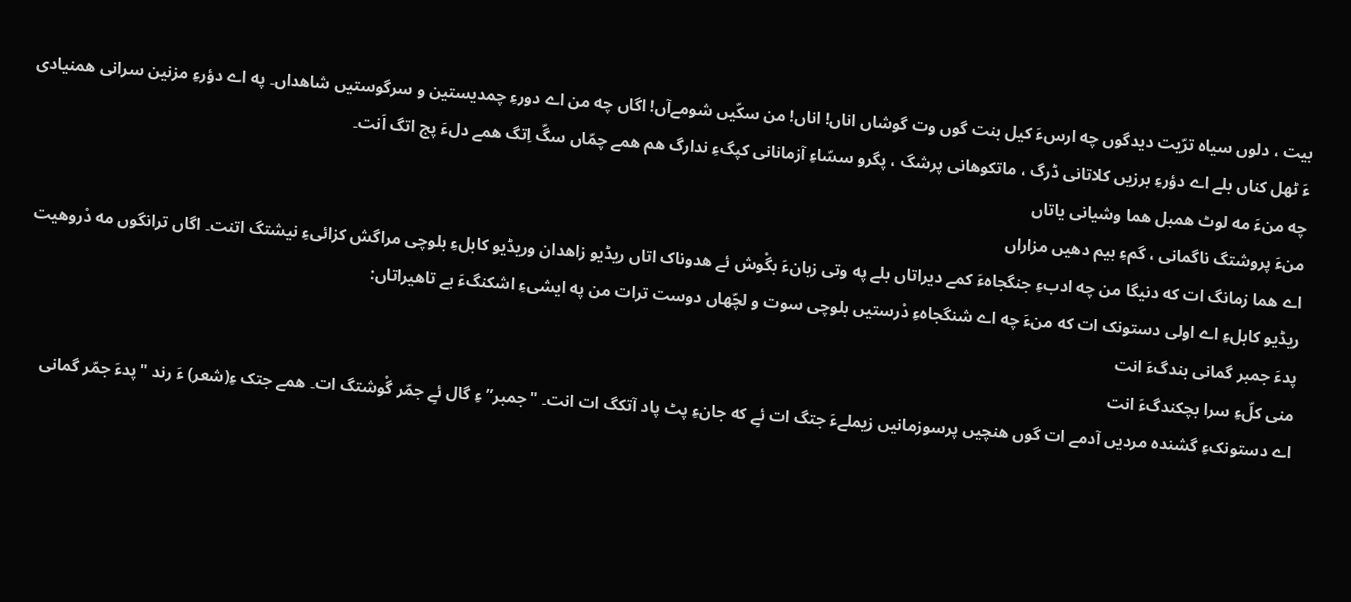بیت ، دلوں سیاه ترّیت دیدگوں چه ارسءَ کیل بنت گوں وت گوشاں اناں! اناں! من سکّیں شومےآں! اگاں چه من اے دورءِ چمدیستین و سرگوستیں شاهداں۔ په اے دؤرءِ مزنین سرانی همنیادی ءَ ٹهل کناں بلے اے دؤرءِ برزیں کلاتانی ڈرگ ، ماتکوهانی پرشگ ، پگرو سسّاءِ آزمانانی کپگءِ ندارگ هم همے چمّاں سگّ اِتگ همے دلءَ پج اتگ اَنت۔
چه منءَ مه لوٹ همبل هما وشیانی یاتاں
منءَ پروشتگ ناگمانی ، گمءِ بیم دهیں مزاراں
اے هما زمانگ ات که دنیگا من چه ادبءِ جنگجاهءَ کمے دیراتاں بلے په وتی زبانءَ بگْوش ئے هدوناک اتاں ریڈیو زاهدان وریڈیو کابلءِ بلوچی مراگش کزائیءِ نیشتگ اتنت۔ اگاں ترانگوں مه دْروهیت ریڈیو کابلءِ اے اولی دستونک ات که منءَ چه اے شنگجاهءِ دْرستیں بلوچی سوت و لچّهاں دوست ترات من په ایشیءِ اشکنگءَ بے تاهیراتاں:
پدءَ جمبر گمانی بندگءَ انت
منی کلّءِ سرا بچکندگءَ انت
اے دستونکءِ گشنده مردیں آدمے ات گوں هنچیں پرسوزمانیں زیملےءَ جتگ ات ئےِ که جانءِ پٹ پاد آتکگ ات انت۔ "جمبر” ءِ گال ئےِ جمّر گْوشتگ ات۔ همے جتک ءِ(شعر) ءَ رند "پدءَ جمّر گمانی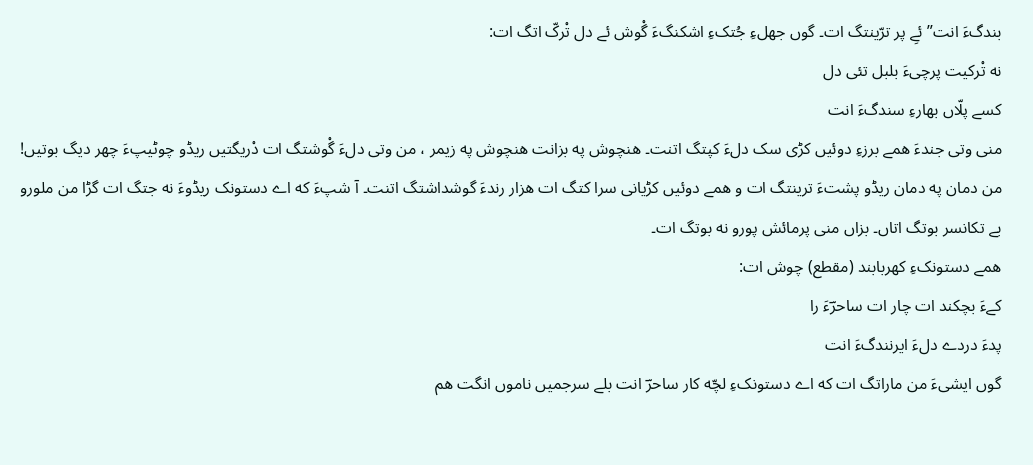بندگءَ انت” ئےِ پر ترّینتگ ات۔ گوں جهلءِ جُتکءِ اشکنگءَ گْوش ئے دل تْرکّ اتگ ات:
نه تْرکیت پرچیءَ بلبل تئی دل
کسے پلّاں بهارءِ سندگءَ انت
منی وتی جندءَ همے برزءِ دوئیں کڑی سک دلءَ کپتگ اتنت۔ هنچوش په بزانت هنچوش په زیمر ، من وتی دلءَ گْوشتگ ات دْریگتیں ریڈو چوٹیپءَ چهر دیگ بوتیں! من دمان په دمان ریڈو پشتءَ ترینتگ ات و همے دوئیں کڑیانی سرا کتگ ات هزار رندءَ گوشداشتگ اتنت۔ آ شپءَ که اے دستونک ریڈوءَ نه جتگ ات گڑا من ملورو بے تکانسر بوتگ اتاں۔ بزاں منی پرمائش پورو نه بوتگ ات۔
همے دستونکءِ کهربابند (مقطع) چوش ات:
کےءَ بچکند ات چار ات ساحرؔءَ را
پدءَ دردے دلءَ ایرنندگءَ انت
گوں ایشیءَ من ماراتگ ات که اے دستونکءِ لچّه کار ساحرؔ انت بلے سرجمیں ناموں انگت هم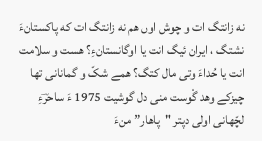نه زانتگ ات و چوش اوں هم نه زانتگ ات که پاکستانءَ نشتگ ، ایران ئیگ انت یا اوگانستانءِ؟ هست و سلامت انت یا حُداءَ وتی مال کتگ؟ همے شکّ و گمانانی تها چیزکے وهد گْوست منی دل گوشیت 1975 ءَ ساحرؔءِ لچّهانی اولی دپتر "پاهار” منءَ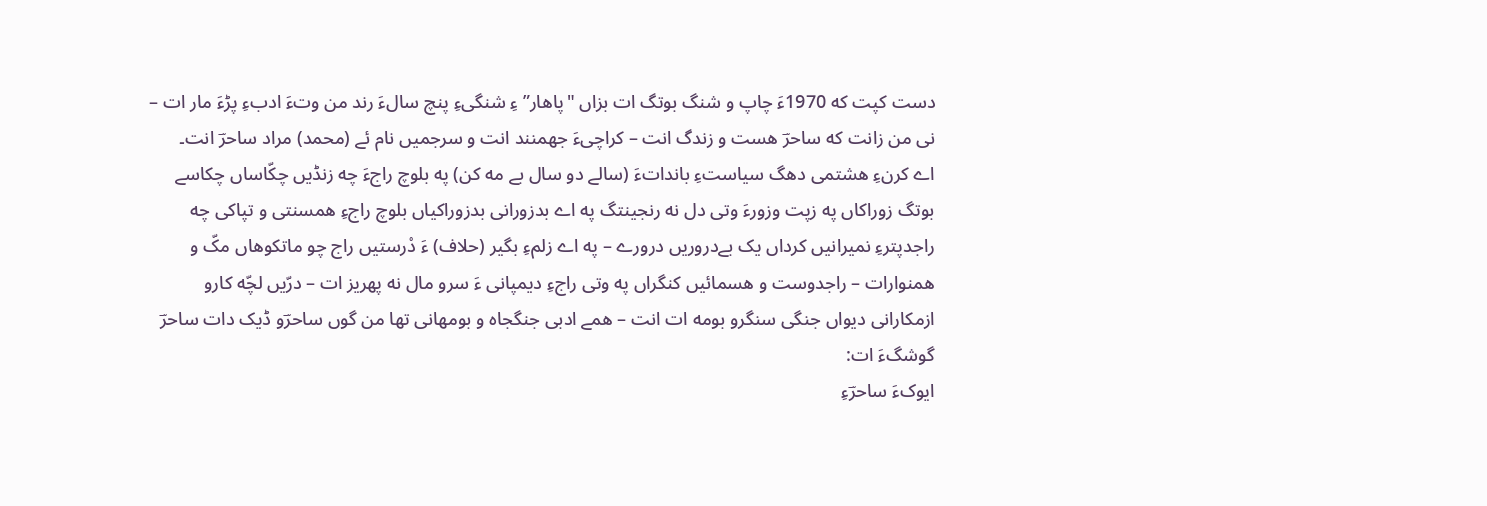دست کپت که 1970ءَ چاپ و شنگ بوتگ ات بزاں "پاهار” ءِ شنگیءِ پنچ سالءَ رند من وتءَ ادبءِ پڑءَ مار ات – نی من زانت که ساحرؔ هست و زندگ انت – کراچیءَ جهمنند انت و سرجمیں نام ئے (محمد) مراد ساحرؔ انت۔
اے کرنءِ هشتمی دهگ سیاستءِ بانداتءَ (سالے دو سال بے مه کن) په بلوچ راجءَ چه زنڈیں چکّاساں چکاسے بوتگ زوراکاں په زپت وزورءَ وتی دل نه رنجینتگ په اے بدزورانی بدزوراکیاں بلوچ راجءِ همسنتی و تپاکی چه راجدپترءِ نمیرانیں کرداں یک بےدروریں درورے – په اے زلمءِ بگیر (حلاف) ءَ دْرستیں راج چو ماتکوهاں مکّ و همنوارات – راجدوست و هسمائیں کنگراں په وتی راجءِ دیمپانی ءَ سرو مال نه پهریز ات – درّیں لچّه کارو ازمکارانی دیواں جنگی سنگرو بومه ات انت – همے ادبی جنگجاه و بومهانی تها من گوں ساحرؔو ڈیک دات ساحرؔ گوشگءَ ات:
ایوکءَ ساحرؔءِ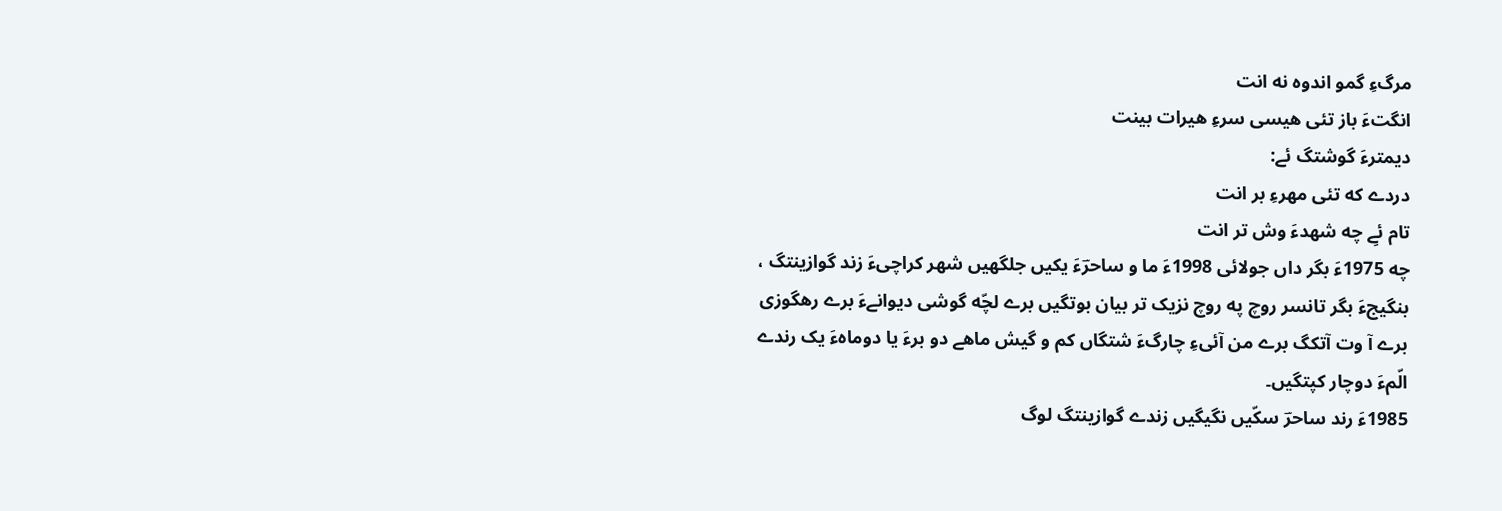مرگءِ گمو اندوه نه انت
انگتءَ باز تئی هیسی سرءِ هیرات بینت
دیمترءَ گوشتگ ئے:
دردے که تئی مهرءِ بر انت
تام ئےِ چه شهدءَ وش تر انت
چه 1975ءَ بگر داں جولائی 1998ءَ ما و ساحرؔءَ یکیں جلگهیں شهر کراچیءَ زند گوازینتگ ، بنگیجءَ بگر تانسر روچ په روچ نزیک تر بیان بوتگیں برے لچّه گوشی دیوانےءَ برے رهگوزی برے آ وت آتکگ برے من آئیءِ چارگءَ شتگاں کم و گیش ماهے دو برءَ یا دوماهءَ یک رندے الّمءَ دوچار کپتگیں۔
1985ءَ رند ساحرؔ سکّیں نگیگیں زندے گوازینتگ لوگ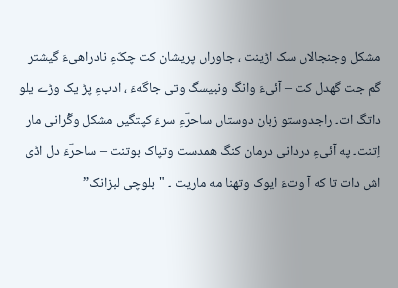مشکل وجنجالاں سک اڑینت ، جاوراں پریشان کت چکّءِ نادراهیءَ گیشتر گم جت گهدل کت – آئیءَ وانگ ونبیسگ وتی جاگهءَ ، ادبءِ پڑ یک وڑے یلو داتگ ات۔ راجدوستو زبان دوستاں ساحرؔءِ سرءَ کپتگیں مشکل وگْرانی مار اِتنت۔ په آئیءِ دردانی درمان کنگ همدست وتپاک بوتنت – ساحرؔءَ دل اڈی اش دات تا که آ وتءَ ایوک وتهنا مه ماریت ۔ "بلوچی لبزانک”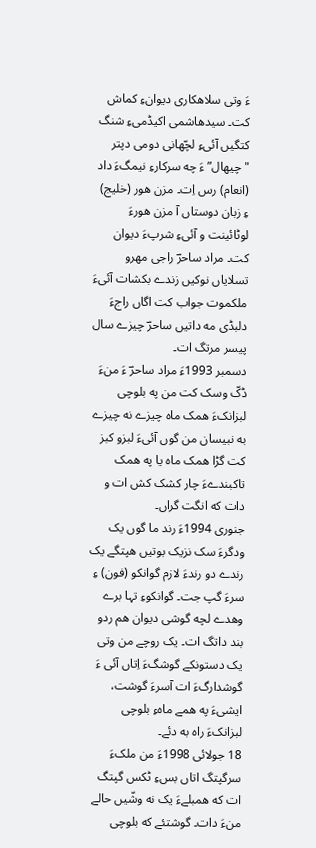ءَ وتی سلاهکاری دیوانءِ کماش کت۔ سیدهاشمی اکیڈمیءِ شنگ کتگیں آئیءِ لچّهانی دومی دپتر "چیهال” ءَ چه سرکارءِ نیمگءَ داد (انعام) رس اِت۔ مزن هور (خلیج) ءِ زبان دوستاں آ مزن هورءَ لوٹائینت و آئیءِ شرپءَ دیوان کت۔ مراد ساحرؔ راجی مهرو تسلایاں نوکیں زندے بکشات آئیءَ ملکموت جواب کت اگاں راجءَ دلبڈی مه داتیں ساحرؔ چیزے سال پیسر مرتگ ات۔
دسمبر 1993ءَ مراد ساحرؔ ءَ منءَ ڈکّ وسک کت من په بلوچی لبزانکءَ همک ماه چیزے نه چیزے به نبیسان من گوں آئیءَ لبزو کبز کت گڑا همک ماه یا په همک تاکبندےءَ چار کشک کش ات و دات که انگت گراں۔
جنوری 1994ءَ رند ما گوں یک ودگرءَ سک نزیک بوتیں هپتگے یک رندے دو رندءَ لازم گوانکو (فون) ءِ سرءَ گپ جت۔ گوانکوءِ تہا برے وهدے لچه گوشی دیوان هم ردو بند داتگ ات۔ یک روچے من وتی یک دستونکے گوشگءَ اِتاں آئی ءَ گوشدارگءَ ات آسرءَ گوشت، ایشیءَ په همے ماهءِ بلوچی لبزانکءَ راه به دئے۔
18 جولائی 1998ءَ من ملکءَ سرگپتگ اتاں بسءِ ٹکس گپتگ ات که همبلےءَ یک نه وشّیں حالے منءَ دات۔ گوشتئے که بلوچی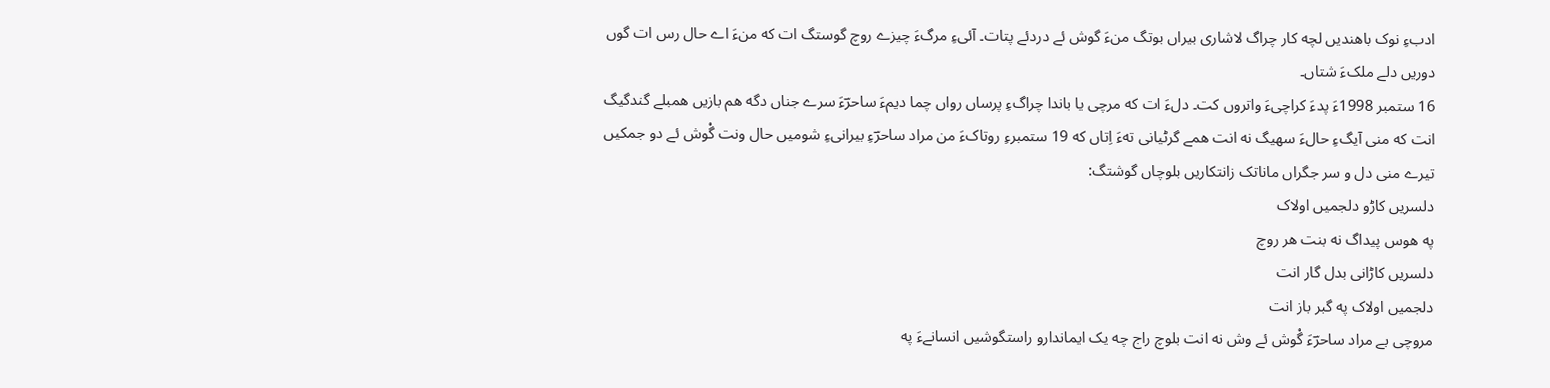ادبءِ نوک باهندیں لچه کار چراگ لاشاری بیراں بوتگ منءَ گوش ئے دردئے پتات۔ آئیءِ مرگءَ چیزے روچ گوستگ ات که منءَ اے حال رس ات گوں دوریں دلے ملکءَ شتاں۔
16 ستمبر 1998ءَ پدءَ کراچیءَ واتروں کت۔ دلءَ ات که مرچی یا باندا چراگءِ پرساں رواں چما دیمءَ ساحرؔءَ سرے جناں دگه هم بازیں همبلے گندگیگ انت که منی آیگءِ حالءَ سهیگ نه انت همے گرٹیانی تهءَ اِتاں که 19 ستمبرءِ روتاکءَ من مراد ساحرؔءِ بیرانیءِ شومیں حال ونت گْوش ئے دو جمکیں تیرے منی دل و سر جگراں ماناتک زانتکاریں بلوچاں گوشتگ:
دلسریں کاڑو دلجمیں اولاک
په هوس پیداگ نه بنت هر روچ
دلسریں کاڑانی بدل گار انت
دلجمیں اولاک په گبر باز انت
مروچی بے مراد ساحرؔءَ گْوش ئے وش نه انت بلوچ راج چه یک ایماندارو راستگوشیں انسانےءَ په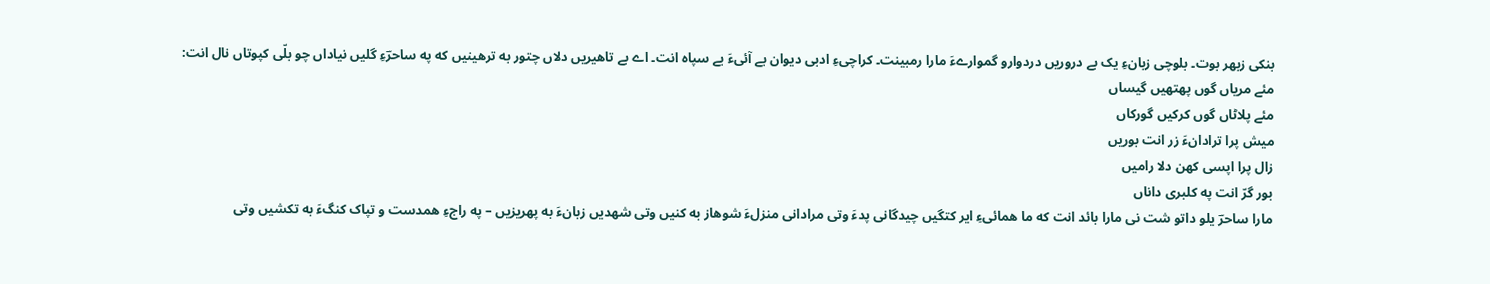بنکی زبهر بوت۔ بلوچی زبانءِ یک بے دروریں دردوارو گموارےءَ مارا رمبینت۔ کراچیءِ ادبی دیوان بے آئیءَ بے سپاه انت۔ اے بے تاهیریں دلاں چتور به ترهینیں که په ساحرؔءِ گلیں نیاداں چو بلّی کپوتاں نال انت:
مئے مریاں گوں پهتهیں گیساں
مئے پلاٹاں گوں کرکیں گورکاں
میش پرا ترادانءَ زر انت بوریں
زال پرا اپسی کهن دلا رامیں
بور گرّ انت په کلبری داناں
مارا ساحرؔ یلو داتو شت نی مارا بائد انت که ما همائیءِ ایر کتگیں چیدگانی پدءَ وتی مرادانی منزلءَ شوهاز به کنیں وتی شهدیں زبانءَ به پهریزیں – په راجءِ همدست و تپاک کنگءَ به تکشیں وتی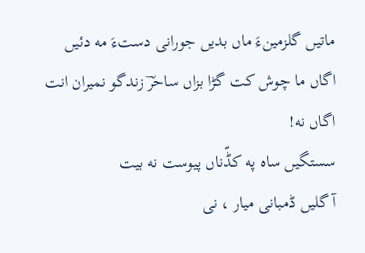ماتیں گلزمینءَ ماں بدیں جورانی دستءَ مه دئیں اگاں ما چوش کت گڑا بزاں ساحرؔ زندگو نمیران انت اگاں نه!
سستگیں ساه په کڈّناں پیوست نه بیت
آ گلیں ڈمبانی میار ، نی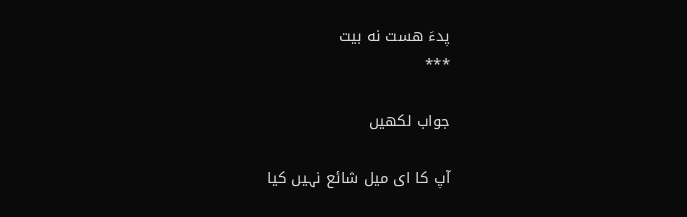پدءَ هست نه بیت
٭٭٭

جواب لکھیں

آپ کا ای میل شائع نہیں کیا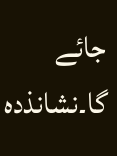جائے گا۔نشانذدہ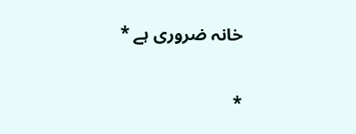خانہ ضروری ہے *

*